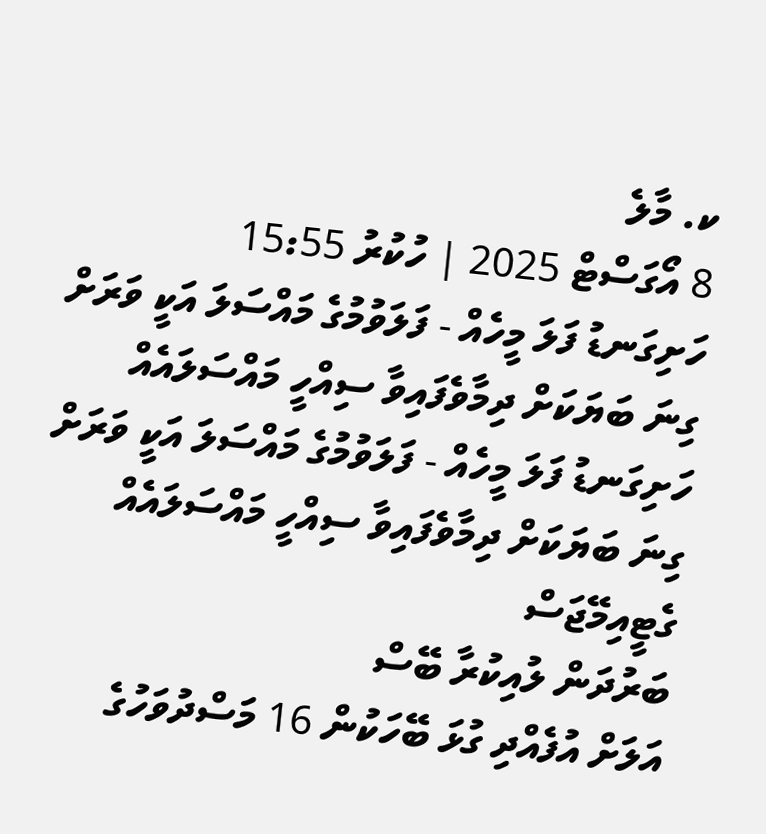ކ. މާލެ
8 އޯގަސްޓް 2025 | ހުކުރު 15:55
ހަށިގަނޑު ފަލަ މީހެއް - ފަލަވުމުގެ މައްސަލަ އަކީ ވަރަށް ގިނަ ބަޔަކަށް ދިމާވެފައިވާ ސިއްހީ މައްސަލައެއް
ހަށިގަނޑު ފަލަ މީހެއް - ފަލަވުމުގެ މައްސަލަ އަކީ ވަރަށް ގިނަ ބަޔަކަށް ދިމާވެފައިވާ ސިއްހީ މައްސަލައެއް
ގެޓީއިމޭޖަސް
ބަރުދަން ލުއިކުރާ ބޭސް
އަލަށް އުފެއްދި ގުޅަ ބޭހަކުން 16 މަސްދުވަހުގެ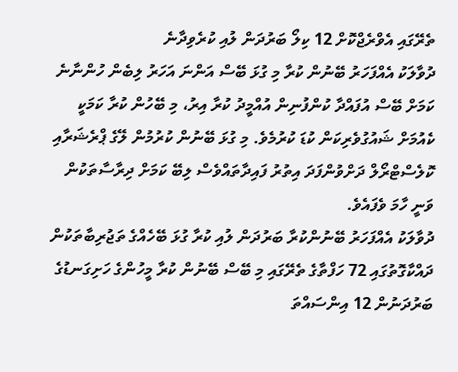ތެރޭގައި އެވްރެޖްކޮށް 12 ކިލޯ ބަރުދަން ލުއި ކުރެވިދާނެ
ދުވާލަކު އެއްފަހަރު ބޭނުން ކުރާ މި ގުޅަ ބޭސް އަންނަ އަހަރު ލިބެން ހުންނާނެ ކަމަށް ބޭސް އުފައްދާ ކުންފުނިން އުއްމީދު ކުރާ އިރު، މި ބޭހުން ކުރާ ކަމަކީ ކެއުމަށް ޝައުގުވެރިކަން ކުޑަ ކުރުމެވެ. މި ގުޅަ ބޭނުން ކުރުމުން ލޭގެ ޕްރެޝަރާއި ކޮލެސްޓްރޯލް ދަށްވުންފަދަ އިތުރު ފައިދާތައްވެސް ލިބޭ ކަމަށް ދިރާސާތަކުން ވަނީ ހާމަ ވެފައެވެ.
ދުވާލަކު އެއްފަހަރު ބޭނުންކުރާ ބަރުދަން ލުއި ކުރާ ގުޅަ ބޭހެއްގެ ތަޖުރިބާތަކުން ދައްކާގޮތުގައި 72 ހަފްތާގެ ތެރޭގައި މި ބޭސް ބޭނުން ކުރާ މީހުންގެ ހަށިގަނޑުގެ ބަރުދަނުން 12 އިންސައްތަ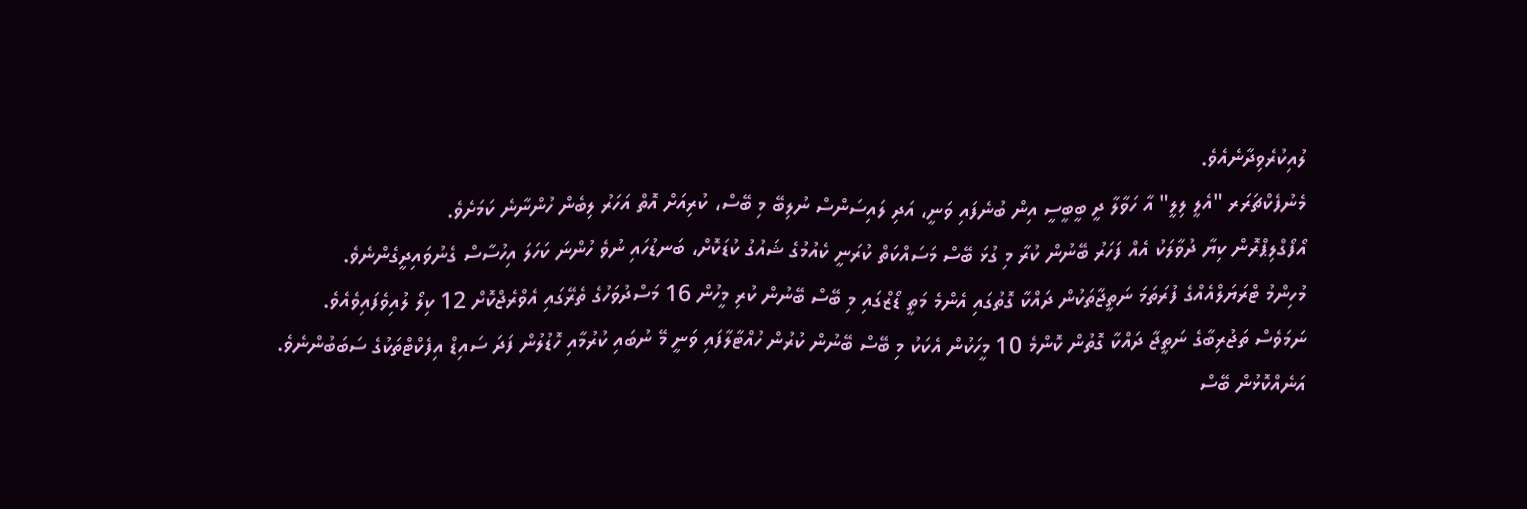ލުއިކުރެވިދާނެއެވެ.
މެނުފެކްޗަރަރ "އެލީ ލިލީ" އާ ހަވާލާ ދީ ބީބީސީ އިން ބުނެފައި ވަނީ، އަދި ލައިސަންސް ނުލިބޭ މި ބޭސް، ކުރިއަށް އޮތް އަހަރު ލިބެން ހުންނާނެ ކަމަށެވެ.
އޯފޯގްލިޕްރޮން ކިޔާ ދުވާލަކު އެއް ފަހަރު ބޭނުން ކުރާ މި ގުޅަ ބޭސް މަސައްކަތް ކުރަނީ ކެއުމުގެ ޝައުގު ކުޑަކޮށް، ބަނޑުހައި ނުވެ ހުންނަ ކަހަލަ އިހުސާސް ގެނުވައިދީގެންނެވެ.
މުހިންމު ޓްރަޔަލްއެއްގެ ފުރަތަމަ ނަތީޖާތަކުން ދައްކާ ގޮތުގައި އެންމެ މަތީ ޑޯޒްގައި މި ބޭސް ބޭނުން ކުރި މީހުން 16 މަސްދުވަހުގެ ތެރޭގައި އެވްރެޖްކޮށް 12 ކިލޯ ލުއިވެފައިވެއެވެ.
ނަމަވެސް ތަޖުރިބާގެ ނަތީޖާ ދައްކާ ގޮތުން ކޮންމެ 10 މީހަކުން އެކަކު މި ބޭސް ބޭނުން ކުރުން ހުއްޓާލާފައި ވަނީ މޭ ނުބައި ކުރުމާއި ހޮޑުލުން ފަދަ ސައިޑް އިފެކްޓްތަކުގެ ސަބަބުންނެވެ.
އަނެއްކޮޅުން ބޭސް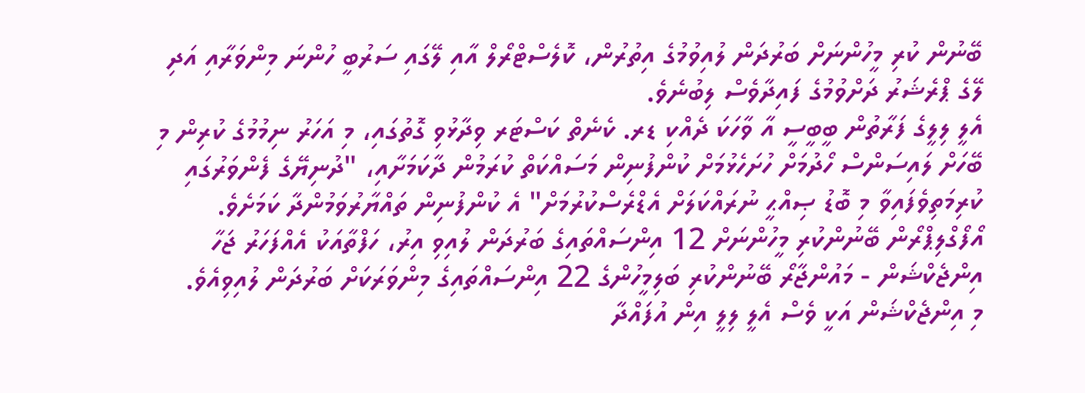ބޭނުން ކުރި މީހުންނަށް ބަރުދަން ލުއިވުމުގެ އިތުރުން، ކޮލެސްޓްރޯލް އާއި ލޭގައި ސަރުބީ ހުންނަ މިންވަރާއި އަދި ލޭގެ ޕްރެޝަރު ދަށްވުމުގެ ފައިދާވެސް ލިބުނެވެ.
އެލީ ލިލީގެ ފަރާތުން ބީބީސީ އާ ވާހަކަ ދެއްކި ޑރ. ކެނެތް ކަސްޓަރ ވިދާޅުވި ގޮތުގައި، މި އަހަރު ނިމުމުގެ ކުރިން މި ބޭހަށް ލައިސަންސް ހޯދުމަށް ހުށަހެޅުމަށް ކުންފުނިން މަސައްކަތް ކުރަމުން ދާކަމަށާއި، "ދުނިޔޭގެ ފެންވަރުގައި ކުރިމަތިވެފައިވާ މި ބޮޑު ޞިއްޙީ ނުރައްކަލަށް އެޑްރެސްކުރުމަށް" އެ ކުންފުނިން ތައްޔާރުވަމުންދާ ކަމަށެވެ.
އޯފޯގްލިޕްރޯން ބޭނުންކުރި މީހުންނަށް 12 އިންސައްތައިގެ ބަރުދަން ލުއިވި އިރު، ހަފްތާއަކު އެއްފަހަރު ޖަހާ އިންޖެކްޝަން - މައުންޖާރޯ ބޭނުންކުރި ބަލިމީހުންގެ 22 އިންސައްތައިގެ މިންވަރަކަށް ބަރުދަން ލުއިވިއެވެ.
މި އިންޖެކްޝަން އަކީ ވެސް އެލީ ލިލީ އިން އުފައްދާ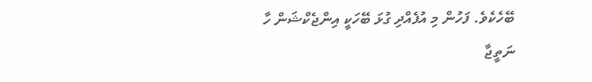ބޭހެކެވެ. ފަހުން މި އުފެއްދި ގުޅަ ބޭހަކީ އިންޖެކްޝަން ހާ ނަތީޖާ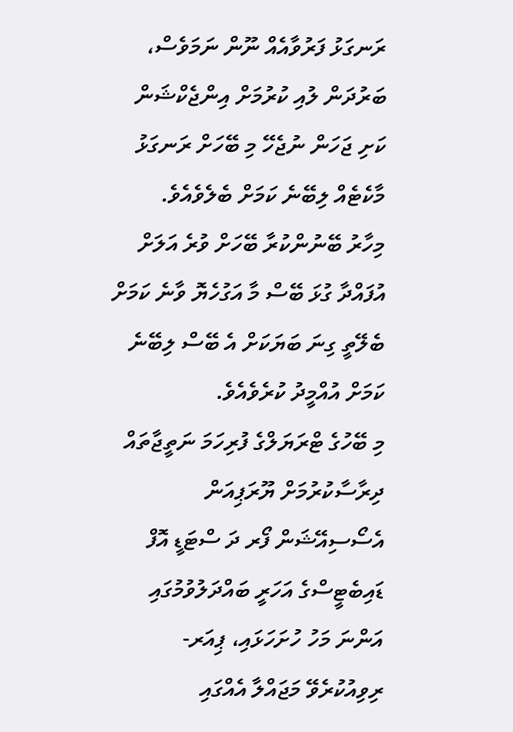ރަނގަޅު ފަރުވާއެއް ނޫން ނަމަވެސް، ބަރުދަން ލުއި ކުރުމަށް އިންޖެކްޝަން ކަށި ޖަހަން ނުޖެހޭ މި ބޭހަށް ރަނގަޅު މާކެޓެއް ލިބޭނެ ކަމަށް ބެލެވެއެވެ.
މިހާރު ބޭނުންކުރާ ބޭހަށް ވުރެ އަލަށް އުފައްދާ ގުޅަ ބޭސް މާ އަގުހެޔޮ ވާނެ ކަމަށް ބެލޭތީ ގިނަ ބަޔަކަށް އެ ބޭސް ލިބޭނެ ކަމަށް އުއްމީދު ކުރެވެއެވެ.
މި ބޭހުގެ ޓްރަޔަލްގެ ފުރިހަމަ ނަތީޖާތައް ދިރާސާކުރުމަށް ޔޫރަޕިއަން އެސޯސިއޭޝަން ފޯރ ދަ ސްޓަޑީ އޮފް ޑައިބެޓީސްގެ އަހަރީ ބައްދަލުވުމުގައި އަންނަ މަހު ހުށަހަޅައި، ޕިއަރ-ރިވިއުކުރެވޭ މަޖައްލާ އެއްގައި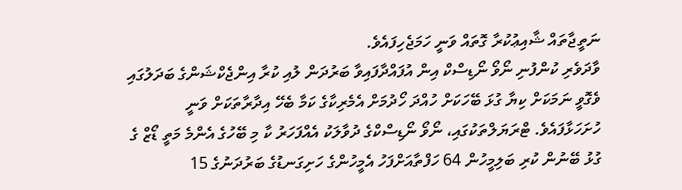ނަތީޖާތައް ޝާއިޢުކުރާ ގޮތައް ވަނީ ހަމަޖެހިފައެވެ.
ވާދަވެރި ކުންފުނި ނޯވޯ ނޯޑިސްކް އިން އުފައްދާފައިވާ ބަރުދަން ލުއި ކުރާ އިންޖެކްޝަންގެ ބަދަލުގައި ވެގޮވީ ނަމަކަށް ކިޔާ ގުޅަ ބޭހަކަށް ހުއްދަ ހޯދުމަށް އެމެރިކާގެ ކަމާ ބެހޭ އިދާރާތަކަށް ވަނީ ހުށަހަޅާފައެވެ. ޓްރަޔަލްތަކުގައި، ނޯވޯ ނޯޑިސްކްގެ ދުވާލަކު އެއްފަހަރު ކާ މި ބޭހުގެ އެންމެ މަތީ ޑޯޒް ގެ ގުޅު ބޭނުން ކުރި ބަލިމީހުން 64 ހަފްތާއަށްފަހު އެމީހުންގެ ހަށިގަނޑުގެ ބަރުދަނުގެ 15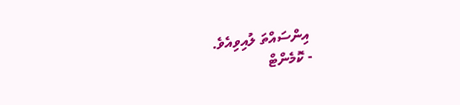އިންސައްތަ ލުއިވިއެވެ.
- ކޮމެންޓް